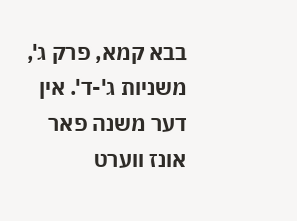בבא קמא, פרק ג', משניות ג'-ד'. אין דער משנה פאר אונז ווערט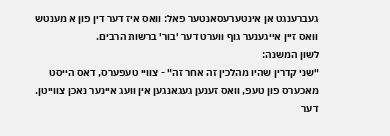געברענגט אן אינטערעסאנטער פאל: וואס איז דער דין פון א מענטש וואס זיין אייגענער גוף ווערט דער 'בור' ברשות הרבים.
לשון המשנה:
"שני קדרין שהיו מהלכין זה אחר זה" - צוויי טעפערס, דאס הייסט מאכערס פון טעפ, וואס זענען געגאנגען אין וועג איינער נאכן צווייטן. דער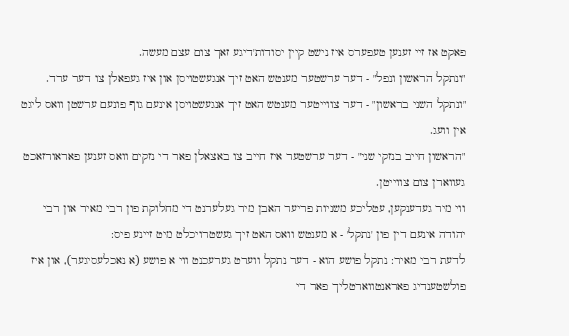פאקט אז זיי זענען טעפערס איז נישט קיין יסודות'דיגע זאך צום עצם מעשה.
"ונתקל הראשון ונפל" - דער ערשטער מענטש האט זיך אנגעשטויסן און איז געפאלן צו דער ערד.
"ונתקל השני בראשון" - דער צווייטער מענטש האט זיך אנגעשטויסן אינעם גוף פונעם ערשטן וואס ליגט אין וועג.
"הראשון חייב בנזקי שני" - דער ערשטער איז חייב צו באצאלן פאר די נזקים וואס זענען פאראורזאכט געווארן צום צווייטן.
ווי מיר געדענקען, עטליכע משניות פריער האבן מיר געלערנט די מחלוקת פון רבי מאיר און רבי יהודה אינעם דין פון 'נתקל' - א מענטש וואס האט זיך געשטרויכלט מיט זיינע פיס:
לדעת רבי מאיר: נתקל פושע הוא - דער נתקל ווערט גערעכנט ווי א פושע (א נאכלעסיגער), און איז פולשטענדיג פאראנטווארטליך פאר די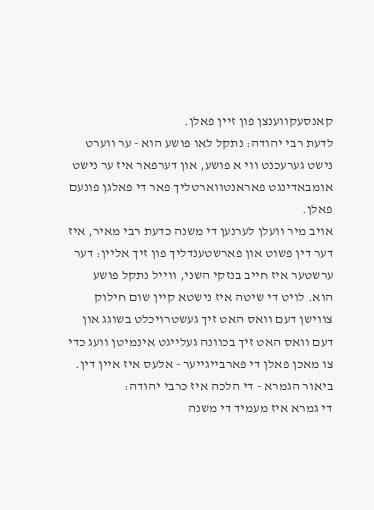קאנסעקווענצן פון זיין פאלן.
לדעת רבי יהודה: נתקל לאו פושע הוא - ער ווערט נישט גערעכנט ווי א פושע, און דערפאר איז ער נישט אומבאדינגט פאראנטווארטליך פאר די פאלגן פונעם פאלן.
אויב מיר וועלן לערנען די משנה כדעת רבי מאיר, איז דער דין פשוט און פארשטענדליך פון זיך אליין: דער ערשטער איז חייב בנזקי השני, ווייל נתקל פושע הוא. לויט די שיטה איז נישטא קיין שום חילוק צווישן דעם וואס האט זיך געשטרויכלט בשוגג און דעם וואס האט זיך בכוונה געלייגט אינמיטן וועג כדי צו מאכן פאלן די פארבייגייער - אלעס איז איין דין.
ביאור הגמרא - די הלכה איז כרבי יהודה:
די גמרא איז מעמיד די משנה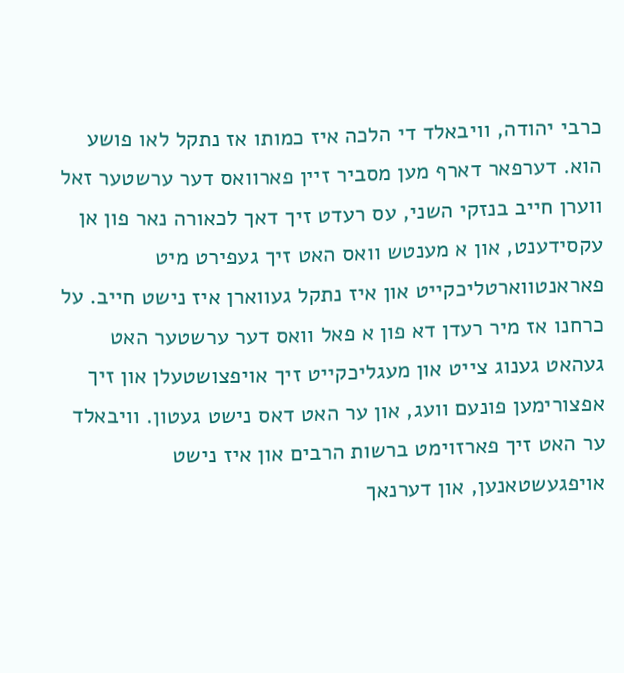כרבי יהודה, וויבאלד די הלכה איז כמותו אז נתקל לאו פושע הוא. דערפאר דארף מען מסביר זיין פארוואס דער ערשטער זאל ווערן חייב בנזקי השני, עס רעדט זיך דאך לכאורה נאר פון אן עקסידענט, און א מענטש וואס האט זיך געפירט מיט פאראנטווארטליכקייט און איז נתקל געווארן איז נישט חייב. על כרחנו אז מיר רעדן דא פון א פאל וואס דער ערשטער האט געהאט גענוג צייט און מעגליכקייט זיך אויפצושטעלן און זיך אפצורימען פונעם וועג, און ער האט דאס נישט געטון. וויבאלד ער האט זיך פארזוימט ברשות הרבים און איז נישט אויפגעשטאנען, און דערנאך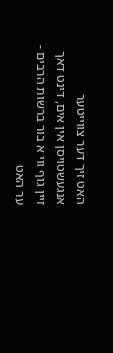האט זיך דער צווייטער אנגעשטויסן אין אים, דינט דאך זיין גוף ווי א בור ברשות הרבים - ער האט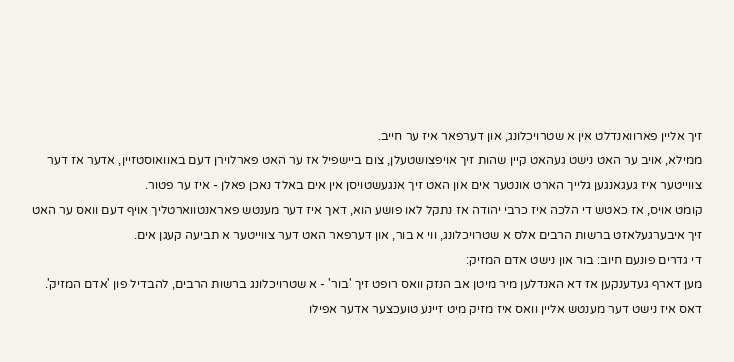זיך אליין פארוואנדלט אין א שטרויכלונג, און דערפאר איז ער חייב.
ממילא, אויב ער האט נישט געהאט קיין שהות זיך אויפצושטעלן, צום ביישפיל אז ער האט פארלוירן דעם באוואוסטזיין, אדער אז דער צווייטער איז געגאנגען גלייך הארט אונטער אים און האט זיך אנגעשטויסן אין אים באלד נאכן פאלן - איז ער פטור.
קומט אויס, אז כאטש די הלכה איז כרבי יהודה אז נתקל לאו פושע הוא, דאך איז דער מענטש פאראנטווארטליך אויף דעם וואס ער האט זיך איבערגעלאזט ברשות הרבים אלס א שטרויכלונג, ווי א בור, און דערפאר האט דער צווייטער א תביעה קעגן אים.
די גדרים פונעם חיוב: בור און נישט אדם המזיק:
מען דארף געדענקען אז דא האנדלען מיר מיטן אב הנזק וואס רופט זיך 'בור' - א שטרויכלונג ברשות הרבים, להבדיל פון 'אדם המזיק'. דאס איז נישט דער מענטש אליין וואס איז מזיק מיט זיינע טועכצער אדער אפילו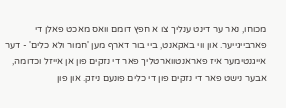מכוחו, נאר ער דינט ענליך צו א חפץ דומם וואס מאכט פאלן די פארבייגייער. און ווי באקאנט, ביי בור דארף מען 'חמור ולא כלים' - דער אייגנטימער איז פאראנטווארטליך פאר די נזקים פון אן אייזל וכדומה, אבער נישט פאר די נזקים פון די כלים פונעם ניזק. און פון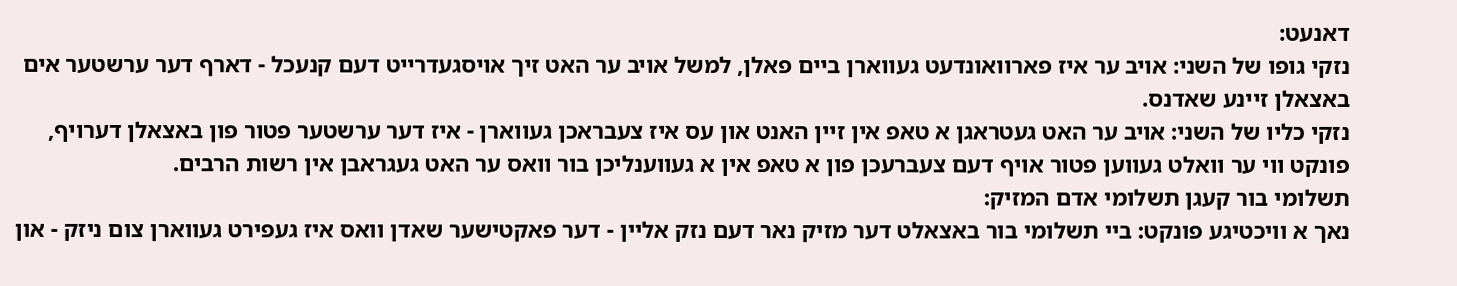דאנעט:
נזקי גופו של השני: אויב ער איז פארוואונדעט געווארן ביים פאלן, למשל אויב ער האט זיך אויסגעדרייט דעם קנעכל - דארף דער ערשטער אים באצאלן זיינע שאדנס.
נזקי כליו של השני: אויב ער האט געטראגן א טאפ אין זיין האנט און עס איז צעבראכן געווארן - איז דער ערשטער פטור פון באצאלן דערויף, פונקט ווי ער וואלט געווען פטור אויף דעם צעברעכן פון א טאפ אין א געווענליכן בור וואס ער האט געגראבן אין רשות הרבים.
תשלומי בור קעגן תשלומי אדם המזיק:
נאך א וויכטיגע פונקט: ביי תשלומי בור באצאלט דער מזיק נאר דעם נזק אליין - דער פאקטישער שאדן וואס איז געפירט געווארן צום ניזק - און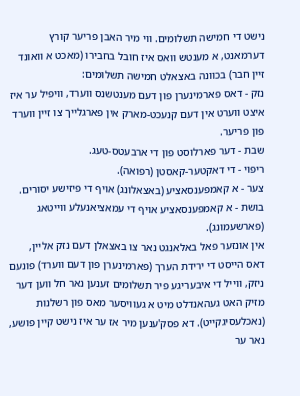נישט די חמישה תשלומים. ווי מיר האבן פריער קורץ דערמאנט, א מענטש וואס איז חובל בחבירו (מאכט א וואונד זיין חבר) בכוונה באצאלט חמישה תשלומים:
נזק - דאס פארמינערן פון דעם מענטשנס ווערד, וויפיל ער איז איצט ווערט אין דעם קנעכט-מארק אין פארגלייך צו זיין ווערד פון פריער.
שבת - דער פארלוסט פון די ארבעטס-טעג.
ריפוי - די דאקטער-קאסטן (רפואה).
צער - א קאמפענסאציע (באצאלונג) אויף די פיזישע יסורים.
בושת - א קאמפענסאציע אויף די עמאציאנעלע ווייטאג (פארשעמונג).
אין אונזער פאל באלאנגט נאר צו באצאלן דעם נזק אליין, דאס הייסט די ירידת הערך (פארמינערן פון דעם ווערד) פונעם ניזק, ווייל די איבעריגע פיר תשלומים זענען נאר חל ווען דער מזיק האט געהאנדלט מיט א געוויסער מאס פון רשלנות (נאכלעסיגקייט). דא פסק'ענען מיר אז ער איז נישט קיין פושע, נאר ער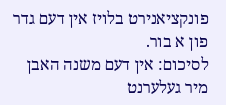פונקציאנירט בלויז אין דעם גדר פון א בור.
לסיכום: אין דעם משנה האבן מיר געלערנט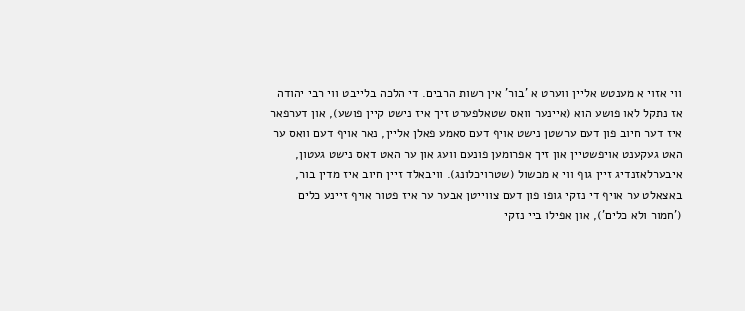ווי אזוי א מענטש אליין ווערט א 'בור' אין רשות הרבים. די הלכה בלייבט ווי רבי יהודה אז נתקל לאו פושע הוא (איינער וואס שטאלפערט זיך איז נישט קיין פושע), און דערפאר איז דער חיוב פון דעם ערשטן נישט אויף דעם סאמע פאלן אליין, נאר אויף דעם וואס ער האט געקענט אויפשטיין און זיך אפרומען פונעם וועג און ער האט דאס נישט געטון, איבערלאזנדיג זיין גוף ווי א מכשול (שטרויכלונג). וויבאלד זיין חיוב איז מדין בור, באצאלט ער אויף די נזקי גופו פון דעם צווייטן אבער ער איז פטור אויף זיינע כלים ('חמור ולא כלים'), און אפילו ביי נזקי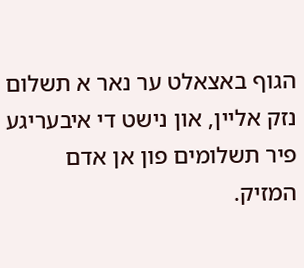הגוף באצאלט ער נאר א תשלום נזק אליין, און נישט די איבעריגע פיר תשלומים פון אן אדם המזיק.